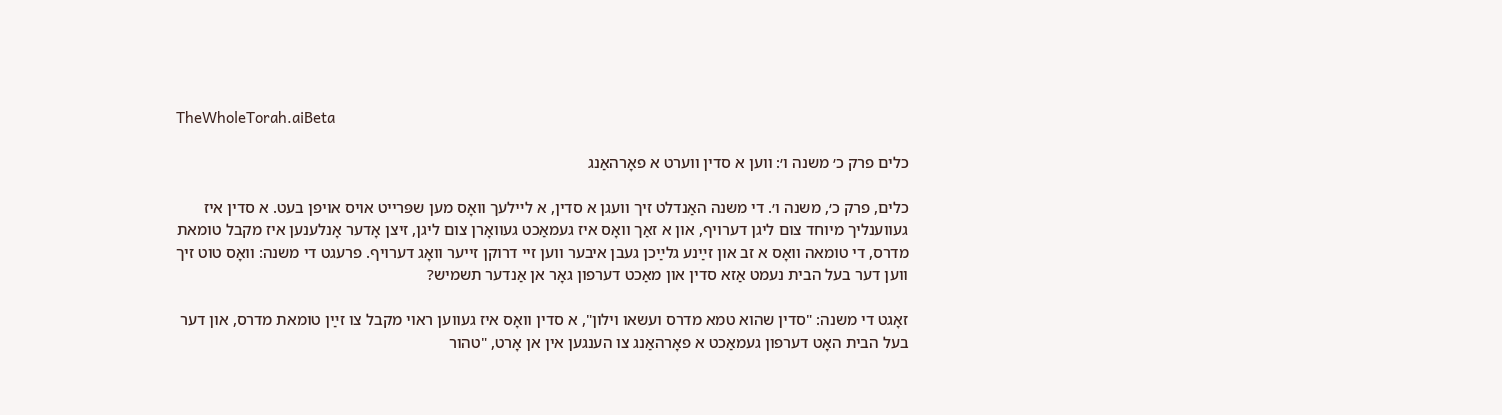TheWholeTorah.aiBeta

כלים פרק כ׳ משנה ו׳: ווען א סדין ווערט א פאָרהאַנג

כלים, פרק כ׳, משנה ו׳. די משנה האַנדלט זיך וועגן א סדין, א לײלעך וואָס מען שפּרייט אויס אויפן בעט. א סדין איז געווענליך מיוחד צום ליגן דערויף, און א זאַך וואָס איז געמאַכט געוואָרן צום ליגן, זיצן אָדער אָנלענען איז מקבל טומאת מדרס, די טומאה וואָס א זב און זײַנע גלײַכן געבן איבער ווען זיי דרוקן זייער וואָג דערויף. פרעגט די משנה: וואָס טוט זיך ווען דער בעל הבית נעמט אַזא סדין און מאַכט דערפון גאָר אן אַנדער תשמיש?

זאָגט די משנה: "סדין שהוא טמא מדרס ועשאו וילון", א סדין וואָס איז געווען ראוי מקבל צו זײַן טומאת מדרס, און דער בעל הבית האָט דערפון געמאַכט א פאָרהאַנג צו הענגען אין אן אָרט, "טהור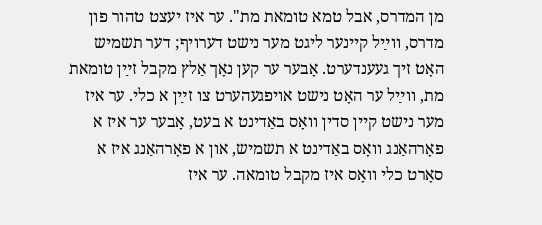מן המדרס, אבל טמא טומאת מת". ער איז יעצט טהור פון מדרס, ווײַל קיינער ליגט מער נישט דערויף; דער תשמיש האָט זיך געענדערט. אָבער ער קען נאָך אַלץ מקבל זײַן טומאת מת, ווײַל ער האָט נישט אויפגעהערט צו זײַן א כלי. ער איז מער נישט קיין סדין וואָס באַדינט א בעט, אָבער ער איז א פאָרהאַנג וואָס באַדינט א תשמיש, און א פאָרהאַנג איז א סאָרט כלי וואָס איז מקבל טומאה. ער איז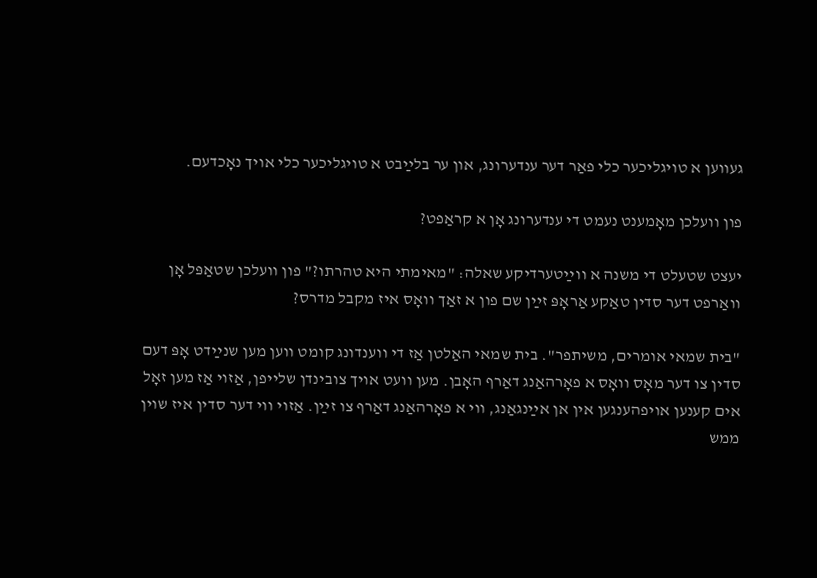געווען א טויגליכער כלי פאַר דער ענדערונג, און ער בלײַבט א טויגליכער כלי אויך נאָכדעם.

פון וועלכן מאָמענט נעמט די ענדערונג אָן א קראַפט?

יעצט שטעלט די משנה א ווײַטערדיקע שאלה: "מאימתי היא טהרתו?" פון וועלכן שטאַפּל אָן וואַרפט דער סדין טאַקע אַראָפּ זײַן שם פון א זאַך וואָס איז מקבל מדרס?

"בית שמאי אומרים, משיתפר". בית שמאי האַלטן אַז די ווענדונג קומט ווען מען שנײַדט אָפּ דעם סדין צו דער מאָס וואָס א פאָרהאַנג דאַרף האָבן. מען וועט אויך צובינדן שלייפן, אַזוי אַז מען זאָל אים קענען אויפהענגען אין אן אײַנגאַנג, ווי א פאָרהאַנג דאַרף צו זײַן. אַזוי ווי דער סדין איז שוין ממש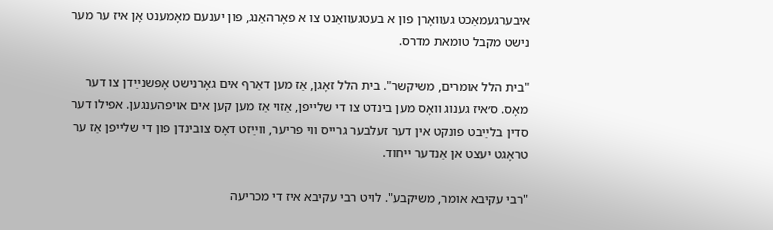איבערגעמאַכט געוואָרן פון א בעטגעוואַנט צו א פאָרהאַנג, פון יענעם מאָמענט אָן איז ער מער נישט מקבל טומאת מדרס.

"בית הלל אומרים, משיקשר". בית הלל זאָגן, אַז מען דאַרף אים גאָרנישט אָפּשנײַדן צו דער מאָס. ס׳איז גענוג וואָס מען בינדט צו די שלייפן, אַזוי אַז מען קען אים אויפהענגען. אפילו דער סדין בלײַבט פונקט אין דער זעלבער גרייס ווי פריער, ווײַזט דאָס צובינדן פון די שלייפן אַז ער טראָגט יעצט אן אַנדער ייחוד.

"רבי עקיבא אומר, משיקבע". לויט רבי עקיבא איז די מכריעה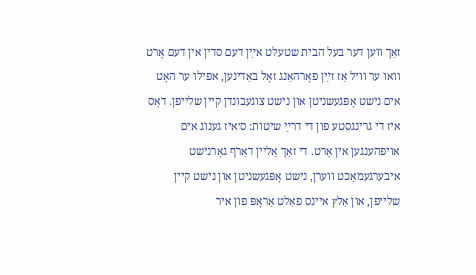זאַך ווען דער בעל הבית שטעלט אײַן דעם סדין אין דעם אָרט וואו ער וויל אַז זײַן פאָרהאַנג זאָל באַדינען, אפילו ער האָט אים נישט אָפּגעשניטן און נישט צוגעבונדן קיין שלייפן. דאָס איז די גרינגסטע פון די דרײַ שיטות: ס׳איז גענוג אים אויפהענגען אין אָרט. די זאַך אַליין דאַרף גאָרנישט איבערגעמאַכט ווערן, נישט אָפּגעשניטן און נישט קיין שלייפן, און אַלץ איינס פאַלט אַראָפּ פון איר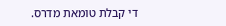די קבלת טומאת מדרס.